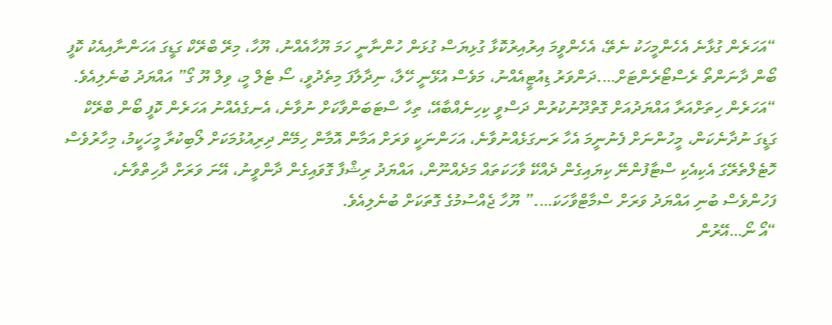“އަހަރެން ގުޅާނެ އެހެންމީހަކު ނެތޭ، އެހެންވީމަ އިރުއިރުކޮޅާ ގުޅިޔަސް ގުޅަން ހުންނާނީ ހަމަ ޔޫހާއެއްނު، ޔޫހާ، މިރޭ ބްރޭކް ގަޑީގަ އަހަންނާއިއެކު ކޮފީ ބޯން ދާނަންތޯ ރެސްޓޯރެންޓަށް….ދަންވަރު ޑިއުޓީއެއްނު، މަވެސް އުޅޭނީ ހޭލާ، ނިދާލާފަ މިތެދުވީ، ސޯ ޓެލް މީ، ވިލް ޔޫ ގޯ” އައްޔަދު ބުނެލިއެވެ.
“އަހަރެން ހިތަށްއަރާ އައްޔަދުއަށް ގޮތްދޫނުކުރުން ދަސްވީ ކިހިނެއްބާއޭ، ތިހާ ސްޓަބަންވާކަށް ނުވާނެ، އެނގެއެއްނު އަހަރެން ކޮފީ ބޯން ބްރޭކް ގަޑީގަ ނުދާނެކަން، މީހުންނަށް ފެނުނީމަ އެހާ ރަނގަޅެއްނުވާނެ، އަހަންނަކީ ވަރަށް އަމާން އޮމާން ހިމޭން ދިރިއުޅުމަކަށް ލޯބިކުރާ މީހަކީމު، މިހާރުވެސް ހޮޓެލްތެރޭގަ އެކިއެކި ސްޓާފުންނޭ ކިޔައިގެން ދެއްކޭ ވާހަކަތައް މަދެއްނޫން، އައްޔަދު ރިޝްފާ ގޮވައިގެން ދާންވީނު، އޭނަ ވަރަށް ދާހިތްވާނެ، ފަހުންވެސް ބުނި އައްޔަދު ވަރަށް ސްމާޓްވާހަކަ….” ޔޫހާ ޖެއްސުމުގެ ގޮތަކަށް ބުނެލިއެވެ.
“އޯ ނޯ…އޭރުން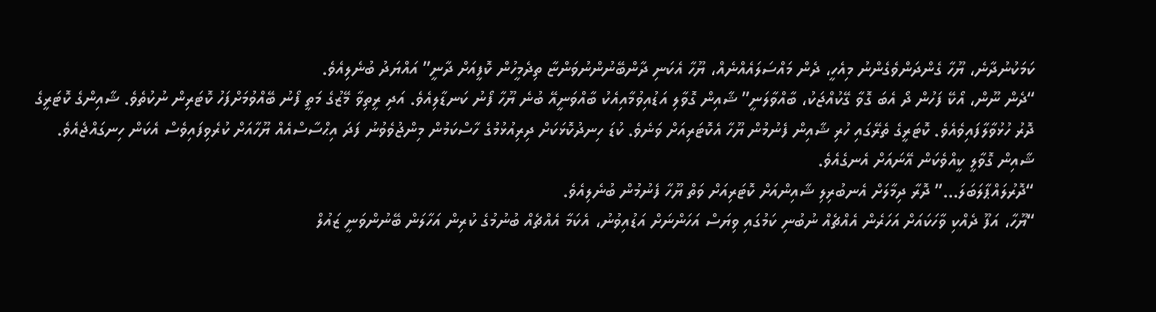ކަމަކުނުދާނެ، ޔޫހާ ގެންދަންވެގެންނު މިއެހީ، ދެން މައްސަލައެއްނެއް، ޔޫހާ އެކަނި ދާންބޭނުންނުވަންޏާ ތިދެމީހުން ކޮފީއަށް ދާނީ” އައްޔަދު ބުނެލިއެވެ.
“ދެން ނޫން، އޯކޭ ފަހުން ދޯ އެބަ ގޮވާ ގޭކުއްޖަކު، ބާއްވާލަނީ” ޝާއިން ގޮވާލި އަޑުއިވުމާއިއެކު ބާއްވަނީއޭ ބުނެ ޔޫހާ ފޯނު ކަނޑާލިއެވެ. އަދި ރީތިވާ މޭޒުގެ މަތީ ފޯނު ބޭއްވުމަށްފަހު ކޮޓަރިން ނުކުތެވެ. ޝާއިންގެ ކޮޓަރީގެ ދޮރު ހުޅުވާލާފައިވެއެވެ. ކޮޓަރީގެ ތެރޭގައި ހުރި ޝާއިން ފެނުމުން ޔޫހާ އެކޮޓަރިއަށް ވަނެވެ. ކުޑަ ހިނދުކޮޅަކަށް ދިރިއުޅުމުގެ ހާސްކަމުން މިންޖުވެވުނު ފަދަ އިޙްސާސްއެއް ޔޫހާއަށް ކުރެވިފައިވެސް އެކަން ހިނގައްޖެއެވެ. ޝާއިން ގޮވާލީ ކީއްވެކަން އޭނައަށް އެނގެއެވެ.
“ދޮރުލައްޕާލަބަލަ…” ދޮރާ ދިމާލަށް އެނބުރިލި ޝާއިންއަށް ކޮޓަރިއަށް ވަތް ޔޫހާ ފެނުމުން ބުނެލިއެވެ.
“ޔޫހާ، އަފޫ ދެއްކި ވާހަކައަށް އަހަރެން އެއްޗެއް ނުބުނި ކަމުގައި ވިޔަސް އަހަންނަށް އަޑުއިވުނު، އެކަމާ އެއްޗެއް ބުނުމުގެ ކުރިން އަހާލަން ބޭނުންވަނީ ޒައުލް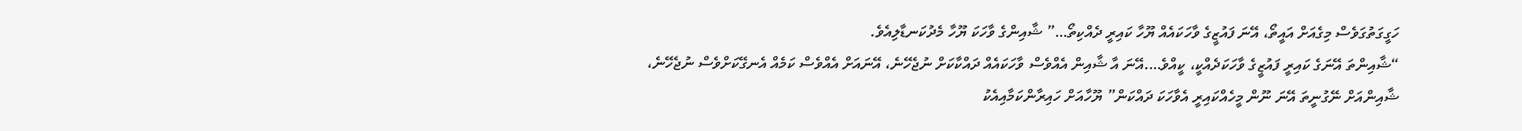ހަގީގަތުގަވެސް މިގެއަށް އައީތޯ، އޭނަ ފައުޒީގެ ވާހަކައެއް ޔޫހާ ކައިރީ ދެއްކިތޯ…” ޝާއިންގެ ވާހަކަ ޔޫހާ މެދުކަނޑާލިއެވެ.
“ޝާއިންތަ އޭނަގެ ކައިރީ ފައުޒީގެ ވާހަކަދެއްކީ، ކީއްވެ….އޭނަ އާ ޝާއިން އެއްވެސް ވާހަކައެއް ދައްކާކަށް ނުޖެހޭނެ، އޭނައަށް އެއްވެސް ކަމެއް އެނގޭކަށްވެސް ނުޖެހޭނެ، ޝާއިންއަށް ނޭގުނީތަ އޭނަ ނޫން މީހެއްކައިރީ އެވާހަކަ ދައްކަން” ޔޫހާއަށް ހައިރާންކަމާއިއެކު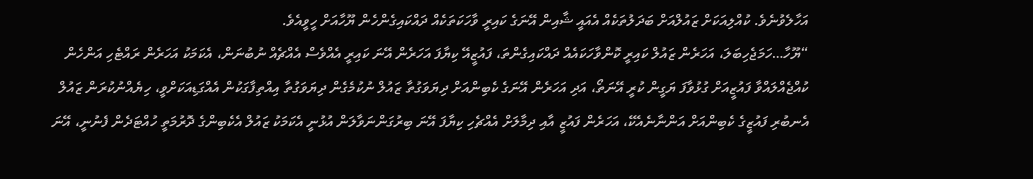އަހާލެވުނެވެ. ކުއްލިއަކަށް ޒައުލްއަށް ބަދަލުތަކެއް އެއައީ ޝާއިން އޭނަގެ ކައިރީ ވާހަކަތަކެއް ދައްކައިގެންހެން ޔޫހާއަށް ހީވީއެވެ.
“ޔޫހާ…ހަމަޖެހިބަލަ، އަހަރެން ޒައުލް ކައިރީ ކޮންވާހަކައެއް ދައްކައިގެންތަ، ފައުޒީއޭ ކިޔާފަ އަހަރެން އޭނަ ކައިރީ އެއްވެސް އެއްޗެއް ނުބުނަން، އެކަމަކު އަހަރެން ރައްޓެހި އަންހެން ކުއްޖެއްލައްވާ ފައުޒީއަށް ގުޅުވާފަ ޔަގީން ކުރީ އޭނަތޯ، އަދި އަހަރެން އޭނަގެ ކެބިންއަށް ދިޔަވަގުތާ ޒައުލް ނުކުމެގެން ދިޔަވަގުތާ އިއްތިފާގަކުން އެއްގަޑިއަކަށްވީ، ހިޔެއްނުކުރަން ޒައުލް އެނބުރި ފައުޒީގެ ކެބިންއަށް އަންނާނެއެކޭ، އަހަރެން ފައުޒީ އާއި ދިމާލަށް އެއްޗެހި ކިޔާފަ އޭނަ ބިރުގަންނަވާލަން އުޅުނީ އެކަމަކު ޒައުލް އެކެބިންގެ ދޮރުމަތީ ހުއްޓަދެން ފެނުނީ، އޭނަ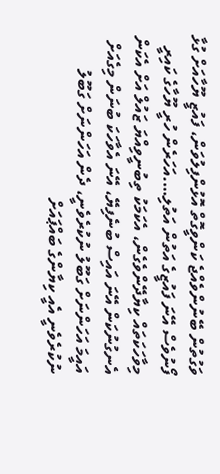ވަގުތުން ބޭނުންވެއްޖެ ކަންވީގޮތް އޮޅުންފިލުވަން، ފައުޒީ ޔޫހާއަށް ގުޅާ ފޯނުވެސް އޭނަ ފައުޒީގެ އަތުން އަތުލި….އަހަރެން ހުރީ ޔޫހާގެ ކައިރީ މިވާހަކަތައް ކިޔާދޭންވެގެން، އެކަމަކު ތިބުނީވިއްޔަ ޒައުލް އަށް އެކަން އެނގުނުކަން އޭނަ އައިސް ބުނެފިޔޭ، އޭނަ އެވާހަކަ ބުނަން މިގެއަށް އައީމަ އަހަންނަށް ގަބޫލު ނުކުރެވެނީ، ދެން އަހަންނަށް ގަބޫލު ނުކުރެވެނީ އެއީ ކިޔާންގެ ބައްޕައަށް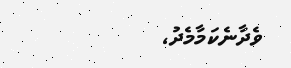ވެދާނެކަމާމެދު،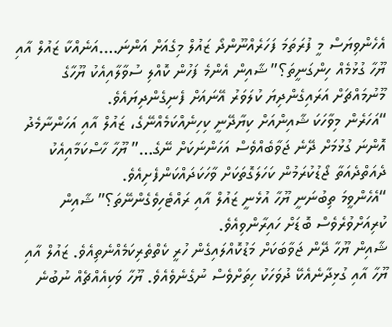އެހެންވިޔަސް މީ ފުރަތަމަ ފަހަރެއްނޫންދޯ ޒައުލް މިގެއަށް އަންނަ….އަނެއްކާ ޒައުލް އާއި ޔޫހާ ގުޅުމެއް ހިންގަނީތަ؟” ޝާއިން އެންމެ ފަހުން ކޮއްލި ސުވާލާއިއެކު ޔޫހާގެ މޫނުމައްޗަށް އަރައިގެންދިޔަ ކުލަވަރު އޭނައަށް ފެނިގެންދިޔައެވެ.
“އަހަރެން މިވާހަކަ ޝާއިންއަށް ކިޔާދޭނީ ކިހިނެއްކަމެއްނޭގެ، ޒައުލް އާއި އަހަންނާމެދު އޮންނަ ގުޅުމަށް ދޭނެ ޖަވާބެއްވެސް އަހަންނަކަށް ނޭގެ…” ޔޫހާ ހާސްކަމާއިއެކު ދެއަތްދެއަތާ ޖޯޑުކުރަމުން ކަހަލަގޮތަކަށް ވާހަކަދައްކަންފެށިއެވެ.
“އެހެންވީމަ ތިބުނަނީ ޔޫހާ އުޅެނީ ޒައުލް އާއި ރައްޓެހިވެގެންނޭތަ؟” ޝާއިން ކުރިއަށްވުރެވެސް ބޮޑަށް ހައިރާންވިއެވެ.
ޝާއިން ޔޫހާ ދޭން ޖަވާބަކަށް މަޑުކޮއްލައިގެން ހުރީ ކެތްތެރިކަމެއްނެތިއެވެ. ޒައުލް އާއި ޔޫހާ އާއި ގުޅިދާނެއެކޭ ދުވަހަކު ހިތަށްވެސް ނުގެނެވެއެވެ. ޔޫހާ ވަކިއެއްޗެއް ނުބުނެ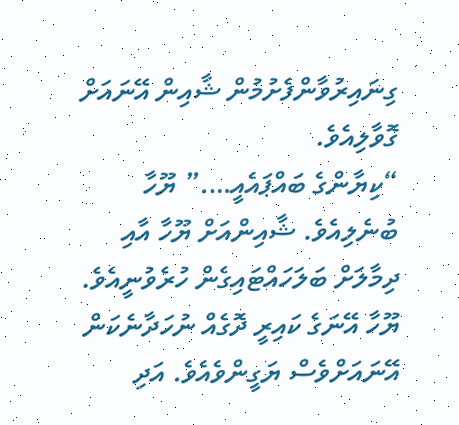ގިނައިރުވާންފެށުމުން ޝާއިން އޭނައަށް ގޮވާލިއެވެ.
“ކިޔާންގެ ބައްޕައެއީ….” ޔޫހާ ބުނެލިއެވެ. ޝާއިންއަށް ޔޫހާ އާއި ދިމާލަށް ބަލަހައްޓައިގެން ހުރެވުނީއެވެ. ޔޫހާ އޭނަގެ ކައިރީ ދޮގެއް ނުހަދާނެކަން އޭނައަށްވެސް ޔަގީންވެއެވެ. އަދި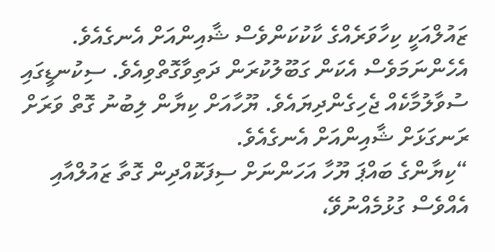ޒައުލްއަކީ ކިހާވަރެއްގެ ކާކުކަންވެސް ޝާއިންއަށް އެނގެއެވެ. އެހެންނަމަވެސް އެކަން ގަބޫލުކުރަން ދަތިވާގޮތްވިއެވެ. ސިކުނޑީގައި ސުވާލުމާކެއް ޖެހިގެންދިޔައެވެ. ޔޫހާއަށް ކިޔާން ލިބުނު ގޮތް ވަރަށް ރަނގަޅަށް ޝާއިންއަށް އެނގެއެވެ.
“ކިޔާންގެ ބައްޕަ ޔޫހާ އަހަންނަށް ސިފަކޮއްދިން ގޮތާ ޒައުލްއާއި އެއްވެސް ގުޅުމެއްނުވޭ،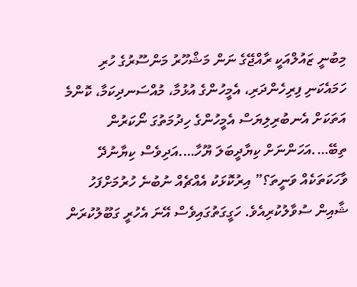މިބުނީ ޒައުލްއަކީ ރާއްޖޭގެ ނަން މަޝްހޫރު މަންސޫރުގެ ހުރި ހަމައެކަނި ފިރިހެންދަރި، އެމީހުންގެ އުޅުމާ، މުއްސަނދިކަމާ، ކޮންމެ އަތަކަށް އެނބުރިލިޔަސް އެމީހުންގެ ހިދުމަތުގަ ނޯކަރުން ތިބޭ….އަހަންނަށް ކިޔާދީބަލަ ޔޫހާ….އަދިވެސް ކިޔާނުދޭ ވާހަކަތަކެއް ވަނީތަ؟” އިރުކޮޅަކު އެއްޗެއް ނުބުނެ ހުރުމަށްފަހު ޝާއިން ސުވާލުކުރިއެވެ. ހަގީގަތުގައިވެސް އޭނަ އެހުރީ ގަބޫލުކުރަން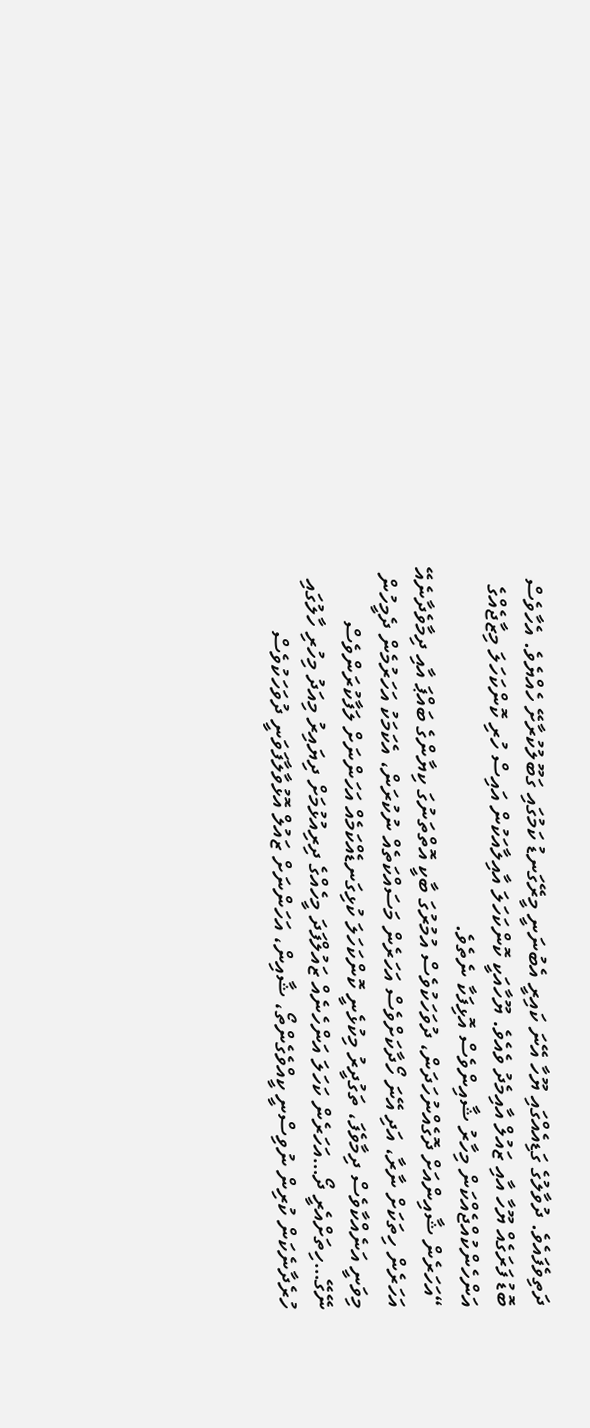ދަތިވެފައެވެ. ދުވާލުގެ ގަޑިއެއްގައި ޔޫހާ އޭނަ ކައިރީ އެބުނަނީ މީރޭގަނޑު ކަމުގައި ގަބޫލުކުރާށޭ ހެއްޔެވެ. އެހާވެސް ބޮޑު ފަރަގެއް ޔޫހާ އާއި ޒައުލް އާއިމެދު ވެއެވެ. ޔޫހާއަކީ ކޮންކަހަލަ އާއިލާއަކުން އައިސް ހުރި ކޮންކަހަލަ މިޒާޖެއްގެ އަންހެންކުއްޖެއްކަން މިހާރު ޝާއިންވެސް އޮޅިފަކާ ނެތެވެ.
“އަހަރެން ޝާއިންއަށް ދޮގެއްނުހަދަން، ދުވަހަކުވެސް އުމުރުގަ ބާކީ އޮތްތަނުގަ ކިޔާންގެ ބައްޕަ އާއި ދިމާވެދާނެއޭ އަހަރެން ހިތަކަށް ނާރާ، އަދި އޭނަ ހޯދާކަށްވެސް އަހަރެން މަސައްކަތެއް ނުކުރަން، އެކަމަކު އަހަރުމެން ދެމީހުން މިވަނީ އަނެއްކާވެސް ދިމާވެފަ، ތަގުދީރު މިކުޅެނީ ކޮންކަހަލަ ކުޅިގަނޑެއްކަމެއް އަހަންނަށް ލަފާކުރަންވެސް ނޭގޭ…ހިތަށްއެރީ ދޯ…އަހަރެން ކަހަލަ އަންހެނެއް ޒައުލްފަދަ މީހެއްގެ ދިރިއުޅުމަށް ދިޔައިރު މިއަދު މިހުރި ހާލުގައި ހުރެދާނެކަން ކުރިން ނުވިސްނީ ކީއްވެގެންތޯ، ޝާއިން، އަހަންނަށް ޒައުލް އޮޅުވާލާފަވަނީ ދުވަހަކުވެސް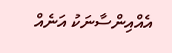އެއްއިންސާނަކު އަނެއް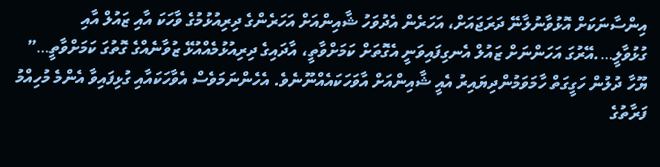އިންސާނަކަށް އޮޅުވާނުލާނޭ ދަރަޖައަށް، އަހަރެން އެދުވަހު ޝާއިންއަށް އަހަރެންގެ ދިރިއުޅުމުގެ ވާހަކަ އާއި ޒައުލް އާއި ގުޅުވާލީ….އޭރުގަ އަހަންނަށް ޒައުލް އެނގިފައިވަނީ އެގޮތަށް ކަމަށްވާތީ، އާދައިގެ ދިރިއުޅުމެއްއުޅޭ ޒުވާނެއްގެ ގޮތުގަ ކަމަށްވާތީ…” ޔޫހާ ދުލުން ހަގީގަތް ހާމަވަމުންދިޔައިރު އެއީ ޝާއިންއަށް އާވަހަކައެއްނޫނެވެ. އެހެންނަމަވެސް އެވާހަކައާއި ގުޅިފައިވާ އެންމެ މުހިއްމު ފަރާތުގެ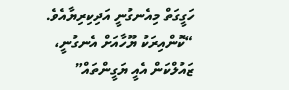ހަގީގަތް މިއެނގުނީ އަދިކިރިޔާއެވެ.
“ކޮންއިރަކު ޔޫހާއަށް އެނގުނީ، ޒައުލްކަން އެއީ ޔަގީންތައް”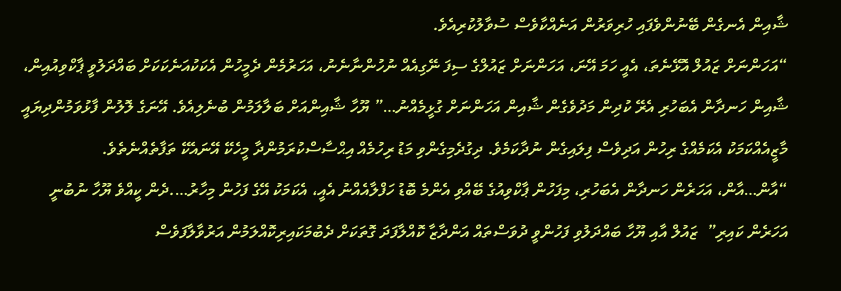ޝާއިން އެނގެން ބޭނުންވެފައި ހުރިވަރުން އަނެއްކާވެސް ސުވާލުކުރިއެވެ.
“އަހަންނަށް ޒައުލް އޮޅޭނެތަ، އެއީ ހަމަ އޭނަ، އަހަންނަށް ޒައުލްގެ ސިފަ ނޭގިއެއް ނުހުންނާނެނު، އަހަރުމެން ދެމީހުން އެކަކުއަނެކަކަށް ބައްދަލުވީ ޕާކްވިއުއިން، ޝާއިން ހަނދާން އެބަހުރި އެރޭ ކުދިން މަދުވެގެން ޝާއިން އަހަންނަށް ގުޅީމެއްނު…” ޔޫހާ ޝާއިންއަށް ބަލާލަމުން ބުނެލިއެވެ. އޭނަގެ ލޮލުން ފާޅުވަމުންދިޔައީ މާޒީއެއްކަމަކު އެކަމެއްގެ ރިހުން އަދިވެސް ފިލައިގެން ނުދާކަމެވެ. ދިގުދެމިގެންވި މަޑު ރިހުމެއް އިޙްސާސްކުރަމުންދާ މީހެކޭ އޭނައެކޭ ތަފާތެއްނެތެވެ.
“އާން…އާން، އަހަރެން ހަނދާން އެބަހުރި، މިފަހުން ޕާކްވިއުގެ ބޭއްވި އެންމެ ބޮޑު ހަފްލާއެއްނު އެއީ، އެކަމަކު އޭގެ ފަހުން މިހާރު….ދެން ކީއްވެ ޔޫހާ ނުބުނީ އަހަރެން ކައިރި”  ޒައުލް އާއި ޔޫހާ ބައްދަލުވި ފަހުންވީ ދުވަސްތައް އަންދާޒާ ކޮއްލާފަދަ ގޮތަކަށް ދެބުމަކައިރިކޮއްލަމުން އަރުވާލާފަވެސް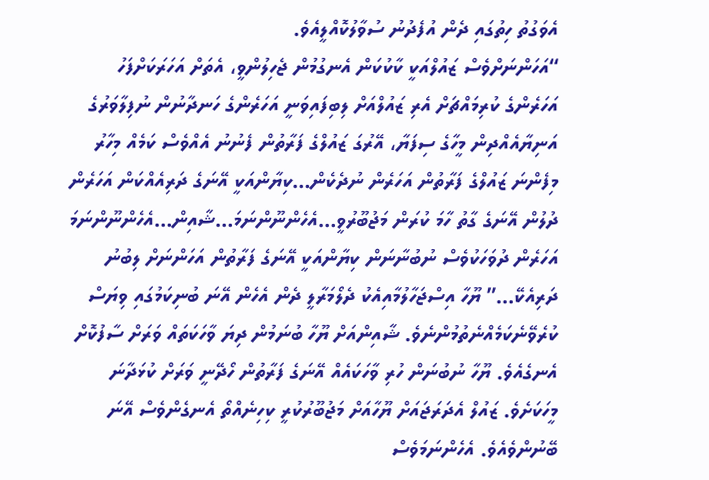އެވަގުތު ހިތުގައި ދެން އުފެދުނު ސުވާލުކޮއްލީއެވެ.
“އަހަންނަށްވެސް ޒައުލްއަކީ ކާކުކަން އެނގުމުން ޖެހިލުންވީ، އެތަށް އަހަރަކަށްފަހު އަހަރެންގެ ކުރިމައްޗަށް އެރި ޒައުލްއަށް ލިބިފައިވަނީ އަހަރެންގެ ހަނދާނުން ނުފިލާވަރުގެ އަނިޔާއެއްދިން މީހާގެ ސިފަޔާ، އޭރުގަ ޒައުލްގެ ފަރާތުން ފެނުނު އެއްވެސް ކަމެއް މިހާރު މިފެންނަ ޒައުލްގެ ފަރާތުން އަހަރެން ނުދެކެން…ކިޔާންއަކީ އޭނަގެ ދަރިއެއްކަން އަހަރެން ދުލުން އޭނަގެ ގާތު ހާމަ ކުރަން މަޖުބޫރުވީ…އެހެންނޫންނަމަ…ޝާއިން…އެހެންނޫންނަމަ އަހަރެން ދުވަހަކުވެސް ނުބުނާނަން ކިޔާންއަކީ އޭނަގެ ފަރާތުން އަހަންނަށް ލިބުނު ދަރިއެކޭ…” ޔޫހާ އިސްޖަހާލުމާއިއެކު ދެލޯމަރާލީ ދެން އެހެން އޭނަ ބުނިކަމުގައި ވިޔަސް ކުރެވޭނެކަމެއްނެތުމުންނެވެ. ޝާއިންއަށް ޔޫހާ ބުނަމުން ދިޔަ ވާހަކަތައް ވަރަށް ސާފުކޮށް އެނގެއެވެ. ޔޫހާ ނުބުނަން ހުރި ވާހަކައެއް އޭނަގެ ފަރާތުން ހޯދޭނީ ވަރަށް ކުޅަދާނަ މީހަކަށެވެ. ޒައުލް އެދަރަޖައަށް ޔޫހާއަށް މަޖުބޫރުކުރީ ކިހިނެއްތޯ އެނގެންވެސް އޭނަ ބޭނުންވެއެވެ. އެހެންނަމަވެސް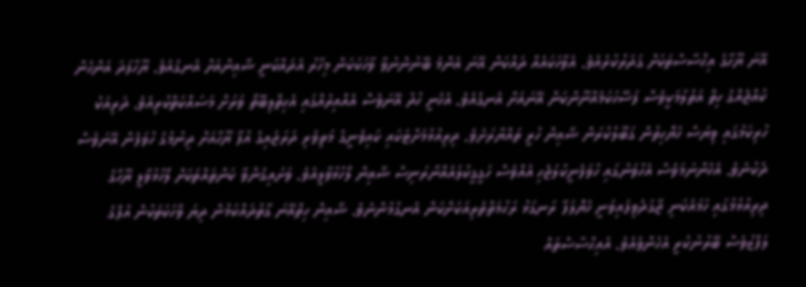އޭނަ ޔޫހާގެ އިޙްސާސްތަކަށް ގަދަރުކުރެއެވެ. އެވާހަކައެއް ދައްކަން އޭނަ އެންމެ ބޭނުންނުވާ ވާހަކަކަން މިހާރު އެދައްކަނީ ޝާއިންއަށް އެނގެއެވެ. ޔޫހާފަދަ އަންހެން ކުއްޖެއްގެ ހިތް އަތުލުމަކީވެސް ފަސޭހަކަމެއްނޫންކަން އޭނައަށް އެނގެއެވެ. އެހެނީ ހުދު އޭނަވެސް އެއްއިރެއްގައި އެހިތްލިބޭތޯ ވަރަށް މަސައްކަތްކުރިއެވެ. ދަރިއަކު ހުރިކަމުގައި ވިޔަސް ހެޔޮހިތުން ގަބޫލުކުރަން ޝާއިން ހުރީ ތައްޔާރަށެވެ. ދިރިއުޅުމަށްޓަކައި ކައިވެނީގެ މަތިވެރި ދަރަޖައިގެ އުފާ ޔޫހާއަށް ދިނުމުގެ ހުވަފެން އޭނަވެސް ދެކުނެވެ. އެހެންނަމަވެސް އެހުވަނުގައި ހުވަފެނީކުލަޖެހި އެއްވެސް ހަގީގީކުލައެއްނާރަނިސް ޝާއިން ލޯހުޅުވާލީއެވެ. ވަށައިގެންވާ ކަންތައްތަކަށް ލޯހުޅުވާލީ ޔޫހާގެ ދިރިއުޅުމުގައި ހަމައެކަނި ޖާގަދެވިފައިވަނީ ހެޔޮލަފާ ރަނގަޅު ރަޙުމަތްތެރިއަކަށްކަން އެނގުމުންނެވެ. ޝާއިން ހިތްއޭނަ ގާތުދައްކަމުން ދިޔަ ވާހަކަތަކުން އުފްގެ ލަފްޒުވެސް ބޭރުނުކުރީ އެހެންވެއެވެ. އެއިޙްސާސްތައް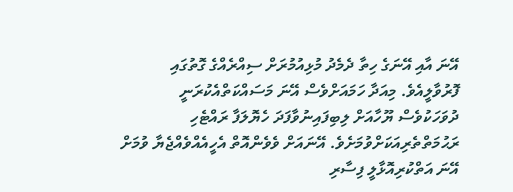އޭނަ އާއި އޭނަގެ ހިތާ ދެމެދު މުޅިއުމުރަށް ސިއްރެއްގެ ގޮތުގައި ފޮރުވާލީއެވެ. މިއަދާ ހަމައަށްވެސް އޭނަ މަސައްކަތްއެކުރަނީ ދުވަހަކުވެސް ޔޫހާއަށް ލިބިފައިނުވާފަދަ ހެޔޮލަފާ ރައްޓެހި ރަޙުމަތްތެރިއަކަށްވުމަށެވެ. އޭނައަށް ވެވެންއޮތް އެހީއެއްވެއްޖެޔާ ވުމަށް އޭނަ އަތްކުރިއޮޅާލީ ފިސާރި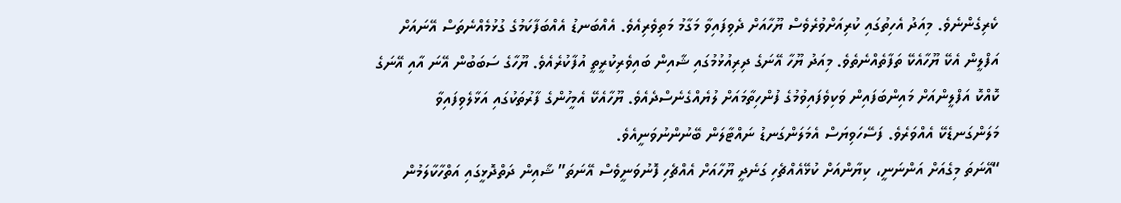ކެރިގެންނެވެ. މިއަދު އެހިތުގައި ކުރިއަށްވުރެވެސް ޔޫހާއަށް ދެވިފައިވާ މަގާމު މަތިވެރިއެވެ. އެއްބަނޑު އެއްބަފާކަމުގެ ގުޅުމެއްނެތަސް އޭނައަށް އަފްލީން އެކޭ ޔޫހާއެކޭ ތަފާތެއްނެތެވެ. މިއަދު ޔޫހާ އޭނަގެ ދިރިއުޅުމުގައި ޝާއިން ބައިވެރިކުރީތީ އުފާކުރެއެވެ. ޔޫހާގެ ސަބަބުން އޭނަ އާއި އޭނަގެ ކޮއްކޮ އަފްލީންއަށް މައިންބަފައިން ވަކިވެފައިވުމުގެ ފުންހިތާމައަށް ލުޔެއްގެނެސްދެއެވެ. ޔޫހާއެކޭ އެމީހުންގެ ފާރުތަކުގައި އަޅާލެވިފައިވާ މަލަންގަނޑެކޭ އެއްވަރެވެ. ފަސޭހަވިޔަސް އެމަލަންގަނޑު ނައްޓާލަން ބޭނުންނުވަނީއެވެ.
“އޭނަތަ މިގެއަށް އަންނަނީ، ކިޔާންއަށް ކުޅޭއެއްޗެހި ގަނެދީ ޔޫހާއަށް އެއްޗެހި ފޮނުވަނީވެސް އޭނަތަ” ޝާއިން ދަތްދޮޅީގައި އަތްހާކާލަމުން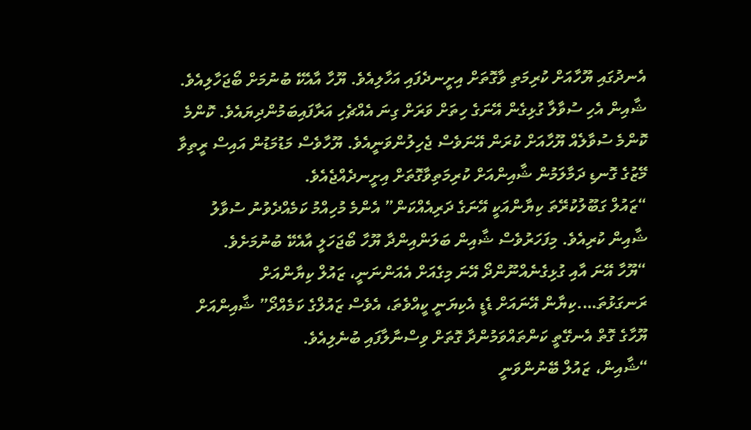އެނދުގައި ޔޫހާއަށް ކުރިމަތި ވާގޮތަށް އިށީނދެފައި އަހާލިއެވެ. ޔޫހާ އާއެކޭ ބުނުމަށް ބޯޖަހާލިއެވެ. ޝާއިން އެހި ސުވާލާ ގުޅިގެން އޭނަގެ ހިތަށް ވަރަށް ގިނަ އެއްޗެހި އަރާފައިބަމުންދިޔައެވެ. ކޮންމެ ކޮންމެ ސުވާލެއް ޔޫހާއަށް ކުރަން އޭނަވެސް ޖެހިލުންވަނީއެވެ. ޔޫހާވެސް މަޑުމަޑުން އައިސް ރީތިވާ މޭޒުގެ ގޮނޑި ދަމާލަމުން ޝާއިންއަށް ކުރިމަތިވާގޮތަށް އިށީނދެއްޖެއެވެ.
“ޒައުލް ގަބޫލުކުރޭތަ ކިޔާންއަކީ އޭނަގެ ދަރިއެއްކަން” އެންމެ މުހިއްމު ކަމެއްދެވުނު ސުވާލު ޝާއިން ކުރިއެވެ. މިފަހަރުވެސް ޝާއިން ބަލަންއިންދާ ޔޫހާ ބޯޖަހަލީ އާއެކޭ ބުނުމަށެވެ.
“ޔޫހާ އޭނަ އާއި ގުޅިގެނެއްނޫންދޯ އޭނަ މިގެއަށް އެއަންނަނީ، ޒައުލް ކިޔާންއަށް ރަނގަޅުތަ….ކިޔާން އޭނައަށް ޑެޑީ އެކިޔަނީ ކީއްވެތަ، އެވެސް ޒައުލްގެ ކަމެއްދޯ” ޝާއިންއަށް ޔޫހާގެ ގޮތް އެނގޭތީ ކަންތައްވަމުންދާ ގޮތަށް ވިސްނާލާފައި ބުނެލިއެވެ.
“ޝާއިން، ޒައުލް ބޭނުންވަނީ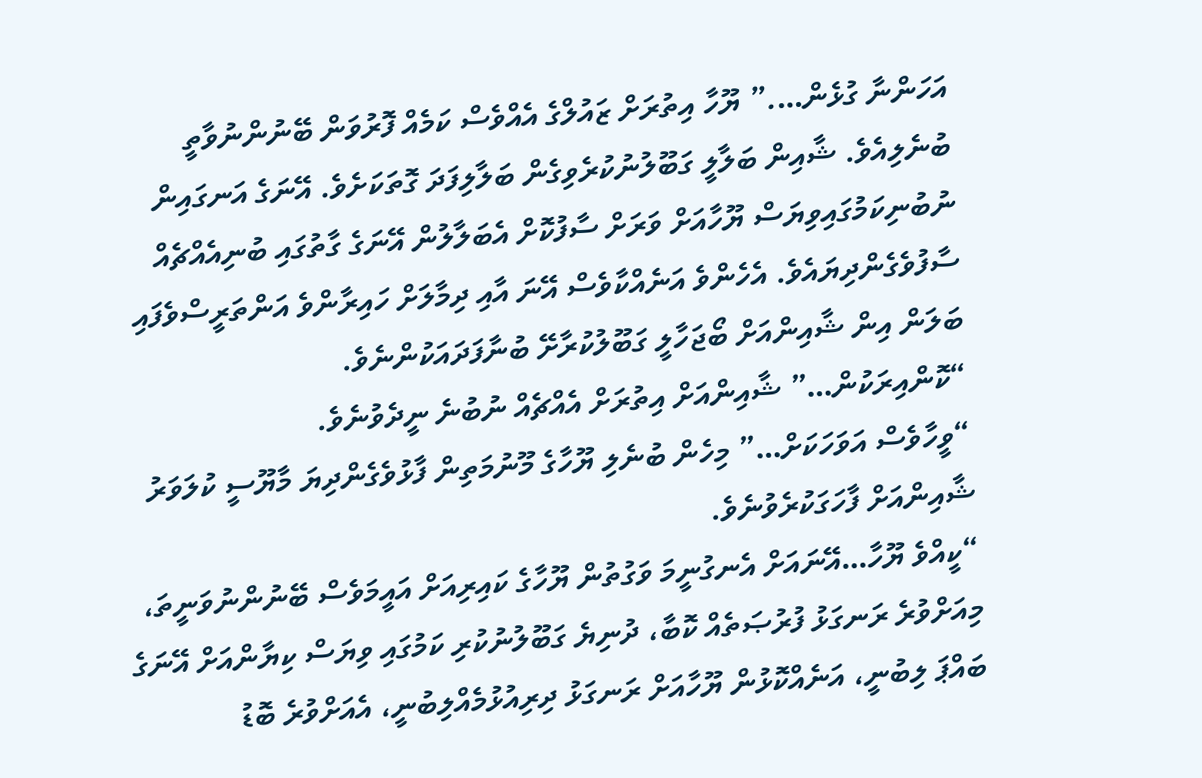އަހަންނާ ގުޅެން….” ޔޫހާ އިތުރަށް ޒައުލްގެ އެއްވެސް ކަމެއް ފޮރުވަން ބޭނުންނުވާތީ ބުނެލިއެވެ. ޝާއިން ބަލާލީ ގަބޫލުނުކުރެވިގެން ބަލާލިފަދަ ގޮތަކަށެވެ. އޭނަގެ އަނގައިން ނުބުނިކަމުގައިވިޔަސް ޔޫހާއަށް ވަރަށް ސާފުކޮށް އެބަލާލުން އޭނަގެ ގާތުގައި ބުނިއެއްޗެއް ސާފުވެގެންދިޔައެވެ. އެހެންވެ އަނެއްކާވެސް އޭނަ އާއި ދިމާލަށް ހައިރާންވެ އަންތަރީސްވެފައި ބަލަން އިން ޝާއިންއަށް ބޯޖަހާލީ ގަބޫލުކުރާށޭ ބުނާފަދައަކުންނެވެ.
“ކޮންއިރަކުން…” ޝާއިންއަށް އިތުރަށް އެއްޗެއް ނުބުނެ ނީދެވުނެވެ.
“ވީހާވެސް އަވަހަކަށް…” މިހެން ބުނެލި ޔޫހާގެ މޫނުމަތިން ފާޅުވެގެންދިޔަ މާޔޫސީ ކުލަވަރު ޝާއިންއަށް ފާހަގަކުރެވުނެވެ.
“ކީއްވެ ޔޫހާ…އޭނައަށް އެނގުނީމަ ވަގުތުން ޔޫހާގެ ކައިރިއަށް އައީމަވެސް ބޭނުންނުވަނީތަ، މިއަށްވުރެ ރަނގަޅު ފުރުޞަތެއް ކޮބާ، ދުނިޔެ ގަބޫލުނުކުރި ކަމުގައި ވިޔަސް ކިޔާންއަށް އޭނަގެ ބައްޕަ ލިބުނީ، އަނެއްކޮޅުން ޔޫހާއަށް ރަނގަޅު ދިރިއުޅުމެއްލިބުނީ، އެއަށްވުރެ ބޮޑު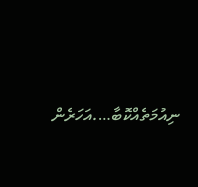ނިއުމަތެއްކޮބާ….އަހަރެން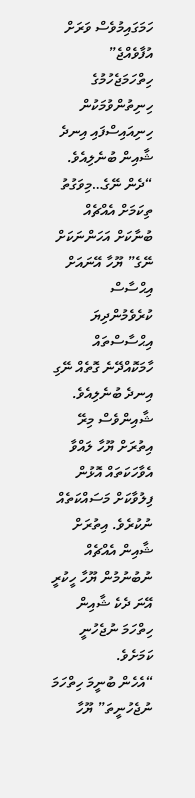ހަމަގައިމުވެސް ވަރަށް އުފާވެއްޖެ” ހިތްހަމަޖެހުމުގެ ހިނިތުންވުމަކުން ހިނިއައިސްފައި އިނދެ ޝާއިން ބުނެލިއެވެ.
“ދެން ނޭގެ…މިވަގުތު ތިކަމަށް އެއްޗެއް ބުނާކަށް އަހަންނަކަށް ނޭގެ” ޔޫހާ އޭނައަށް އިޙްސާސް ކުރެވެމުންދިޔަ އިޙްސާސްތައް ހާމަކޮއްދޭނެ ގޮތެއް ނޭގި އިނދެ ބުނެލިއެވެ. ޝާއިންވެސް މިރޭ އިތުރަށް ޔޫހާ ލައްވާ އެވާހަކަތައް އޮޅުން ފިލުވާކަށް މަސައްކަތެއް ނުކުރެވެ. އިތުރަށް ޝާއިން އެއްޗެއް ނުބުނުމުން ޔޫހާ ހީކުރީ އޭނަ ދެކެ ޝާއިން ހިތްހަމަ ނުޖެހުނީ ކަމަށެވެ.
“އެހެން ބުނީމަ ހިތްހަމަ ނުޖެހުނީތަ” ޔޫހާ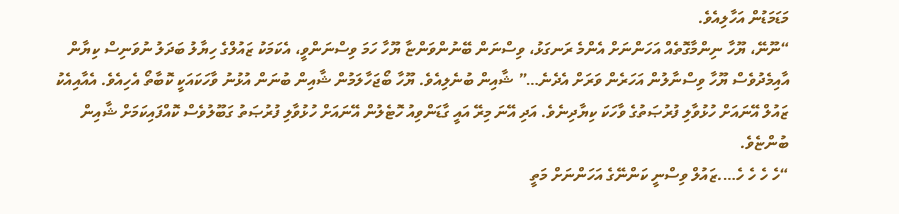މަޑަމަޑުން އަހާލިއެވެ.
“ނޫނޭ، ޔޫހާ ނިންމާގޮތެއް އަހަންނަށް އެންމެ ރަނގަޅު، ވިސްނަން ބޭނުންވަންޏާ ޔޫހާ ހަމަ ވިސްނަންވީ، އެކަމަކު ޒައުލްގެ ހިޔާލު ބަދަލު ނުވަނިސް ކިޔާން އާއިމެދުވެސް ޔޫހާ ވިސްނާލުން އަހަރެން ވަރަށް އެދެނެ…” ޝާއިން ބުނެލިއެވެ. ޔޫހާ ބޯޖަހާލަމުން ޝާއިން ބުނަން އުޅުނު ވާހަކައަކީ ކޮބާތޯ އެހިއެވެ. އެއާއިއެކު ޒައުލް އޭނައަށް ހުޅުވާލި ފުރުޞަތުގެ ވާހަކަ ކިޔާދިނެވެ. އަދި އޭނަ މިރޭ އައީ ގާޑަންވިއު ހޮޓެލުން އޭނައަށް ހުޅުވާލި ފުރުޞަތު ގަބޫލުވެސް ކޮއްފައިކަމަށް ޝާއިން ބުންޏެވެ.
“ހެ ހެ ހެ ހެ….ޒައުލް ވިސްނީ ކަންނޭގެ އަހަންނަށް މަތީ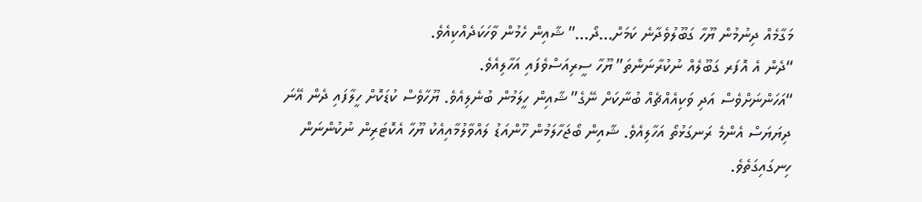މަގާމެއް ދިނުމުން ޔޫހާ ގަބޫލުވެދާނެ ކަމަށް…ދޯ…” ޝާއިން ހެމުން ވާހަކަދެއްކިއެވެ.
“ދެން އެ އޮފަރ ގަބޫލެއް ނުކުރާނަންތަ” ޔޫހާ ސީރިއަސްވެފައި އަހާލިއެވެ.
“އަހަންނަށްވެސް އަދި ވަކިއެއްޗެއް ބުނާކަށް ނޭގެ” ޝާއިން ހީލަމުން ބުނެލިއެވެ. ޔޫހާވެސް ކުޑަކޮށް ހީލާފައި ދެން އޭނަ ދިޔަޔަސް އެންމެ ރަނގަޅުތޯ އަހާލިއެވެ. ޝާއިން ބޯޖަހާލަމުން ހޫންއަޑު ލައްވާލުމާއިއެކު ޔޫހާ އެކޮޓަރިން ނުކުންނަން ހިނގައިގަތެވެ.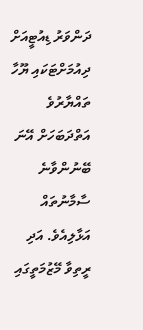ދަންވަރު ޑިއުޓީއަށް ދިއުމަށްޓަކައި ޔޫހާ ތައްޔާރުވެ އަތްދަބަހަށް އޭނަ ބޭނުންވާނެ ސާމާނުތައް އަޅާލިއެވެ. އަދި ރީތިވާ މޭޒުމަތީގައި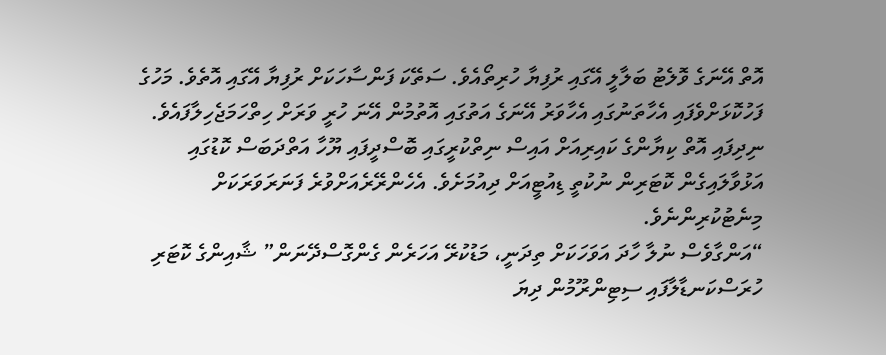އޮތް އޭނަގެ ވޮލެޓު ބަލާލީ އޭގައި ރުފިޔާ ހުރިތޯއެވެ. ސަތޭކަ ފަންސާހަކަށް ރުފިޔާ އޭގައި އޮތެވެ. މަހުގެ ފަހުކޮޅަށްވެފައި އެހާތަނުގައި އެހާވަރު އޭނަގެ އަތުގައި އޮތުމުން އޭނަ ހުރީ ވަރަށް ހިތްހަމަޖެހިލާފައެވެ. ނިދިފައި އޮތް ކިޔާންގެ ކައިރިއަށް އައިސް ނިތްކުރީގައި ބޮސްދީފައި ޔޫހާ އަތްދަބަސް ކޮޑުގައި އަޅުވާލައިގެން ކޮޓަރިން ނުކުތީ ޑިއުޓީއަށް ދިއުމަށެވެ. އެހެންރޭރެއަށްވުރެ ފަނަރަވަރަކަށް މިނެޓުކުރިންނެވެ.
“އަންގާވެސް ނުލާ ހާދަ އަވަހަކަށް ތިދަނީ، މަޑުކުރޭ އަހަރެން ގެންގޮސްދޭނަން” ޝާއިންގެ ކޮޓަރި ހުރަސްކަނޑާލާފައި ސިޓިންރޫމުން ދިޔަ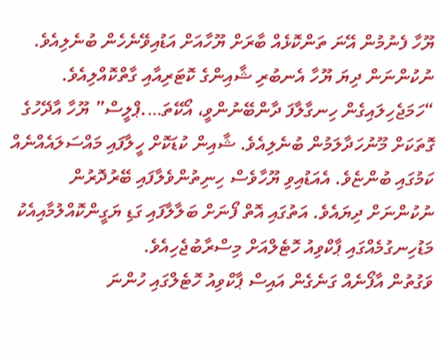ޔޫހާ ފެނުމުން އޭނަ ތަންކޮޅެއް ބާރަށް ޔޫހާއަށް އަޑުއިވޭނެހެން ބުނެލިއެވެ. ނުކުންނަން ދިޔަ ޔޫހާ އެނބުރި ޝާއިންގެ ކޮޓަރިއާއި ގާތްކޮއްލިއެވެ.
“ހަމަޖެހިލައިގެން ހިނގާލާފަ ދާންބޭނުންވީ، އޯކޭތަ….ޕްލީސް” ޔޫހާ އާދޭހުގެ ގޮތަކަށް މޫނުހަދާލަމުން ބުނެލިއެވެ. ޝާއިން ކުޑަކޮށް ހީލާފައި މައްސަލައެއްނެއް ކަމުގައި ބުންޏެވެ. އެއަޑުއިވި ޔޫހާވެސް ހިނިތުންވެލާފައި ބޭރުދޮރުން ނުކުންނަށް ދިޔައެވެ. އަތުގައި އޮތް ފޯނަށް ބަލާލާފައި ގަޑި ޔަގީންކޮއްލުމާއިއެކު މަޑުހިނގުމެއްގައި ޕާކްވިއު ހޮޓެލްއަށް މިސްރާބުޖެހިއެވެ.
ވަގުތުން އާފޯނެއް ގަނެގެން އައިސް ޕާކްވިއު ހޮޓެލްގައި ހުންނަ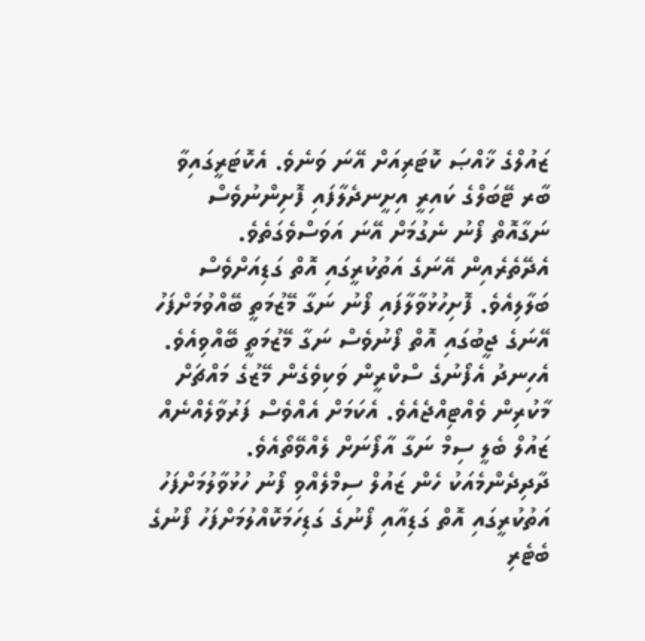ޒައުލްގެ ޚާއްޞަ ކޮޓަރިއަށް އޭނަ ވަނެވެ. އެކޮޓަރީގައިވާ ބާރ ޓޭބަލްގެ ކައިރީ އިށީނދެލާފައި ފޮށިންނުވެސް ނަގާއޮތް ފޯނު ނެގުމަށް އޭނަ އަވަސްވެގަތެވެ. އެދޭތެރެއިން އޭނަގެ އަތުކުރީގައި އޮތް ގަޑިއަށްވެސް ބަލާލިއެވެ. ފޮށިހުޅުވާލާފައި ފޯނު ނަގާ މޭޒުމަތީ ބޭއްވުމަށްފަހު އޭނަގެ ޖީބުގައި އޮތް ފޯނުވެސް ނަގާ މޭޒުމަތީ ބޭއްވިއެވެ. އެހިނދު އެފޯނުގެ ސްކްރީން ވަކިވެގެން މޭޒުގެ މައްޗަށް މާކުރިން ވެއްޓިއްޖެއެވެ. އެކަމަށް އެއްވެސް ފަރުވާލެއްނެއް ޒައުލް ބެލީ ސިމް ނަގާ އާފޯނަށް ލެއްވޭތޯއެވެ.
ދާދިދެންމެއަކު ހެން ޒައުލް ސިމްލެއްވި ފޯނު ހުޅުވާލުމަށްފަހު އަތުކުރީގައި އޮތް ގަޑިއާއި ފޯނުގެ ގަޑިހަމަކޮއްލުމަށްފަހު ފޯނުގެ ބެޓެރި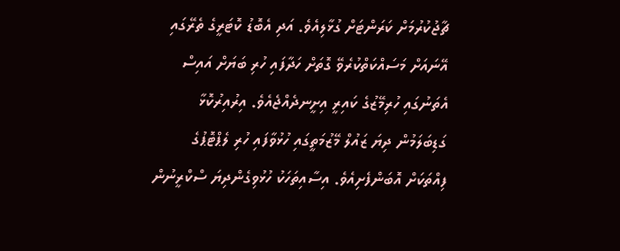ޗާޖުކުރުމަށް ކަރަންޓަށް ގުޅާލިއެވެ. އަދި އެބޮޑު ކޮޓަރީގެ ތެރޭގައި އޭނައަށް މަސައްކަތްކުރެވޭ ގޮތަށް ހަދާފައި ހުރި ބަޔަށް އައިސް އެތަނުގައި ހުރިމޭޒުގެ ކައިރީ އިށީނދެއްޖެއެވެ. އިރުއިރުކޮޅާ ގަޑިބަލަމުން ދިޔަ ޒައުލް މޭޒުމަތީގައި ހުޅުވާފައި ހުރި ލެޕްޓޮޕުގެ ފިއްތަކަށް އޮބަންފެށިއެވެ. އިސާއިތަހަކު ހުޅުވިގެންދިޔަ ސްކްރީނުން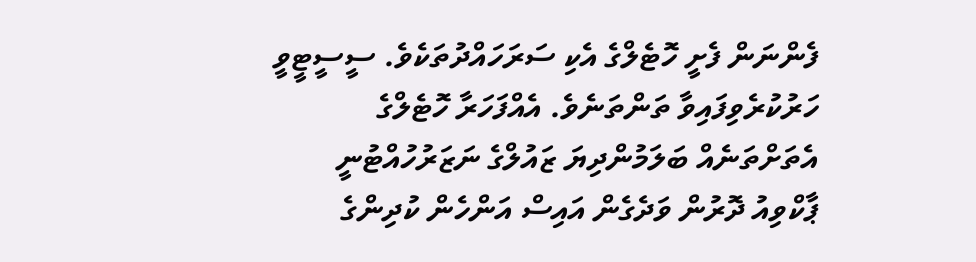ފެންނަން ފެށީ ހޮޓެލްގެ އެކި ސަރަހައްދުތަކެވެ. ސީސީޓީވީ ހަރުކުރެވިފައިވާ ތަންތަނެވެ. އެއްފަހަރާ ހޮޓެލްގެ އެތަށްތަނެއް ބަލަމުންދިޔަ ޒައުލްގެ ނަޒަރުހުއްޓުނީ ޕާކްވިއު ދޮރުން ވަދެގެން އައިސް އަންހެން ކުދިންގެ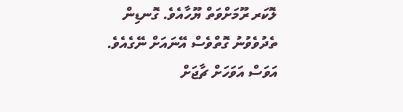ލޮކަރ ރޫމަށްވަތް ޔޫހާއެވެ. ގޮނޑިން ތެދުވެވުނު ގޮތްވެސް އޭނައަށް ނޭގެއެވެ. އަވަސް އަވަހަށް ޗާޖަށް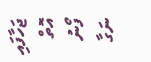ޖަހާފައި އޮތް ފޯނު ނަގާ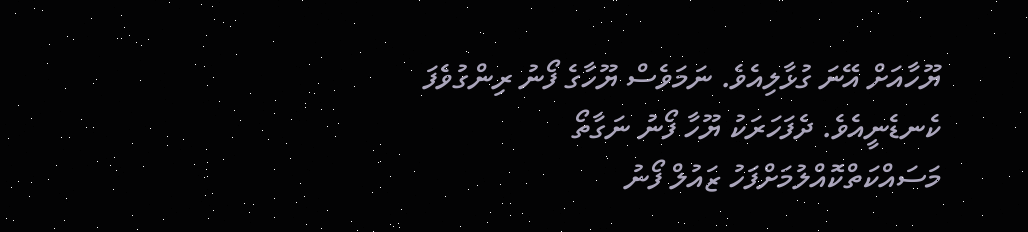ޔޫހާއަށް އޭނަ ގުޅާލިއެވެ. ނަމަވެސް ޔޫހާގެ ފޯނު ރިންގުވެފަ ކެނޑެނީއެވެ. ދެފަހަރަކު ޔޫހާ ފޯނު ނަގާތޯ މަސައްކަތްކޮއްލުމަށްފަހު ޒައުލް ފޯނު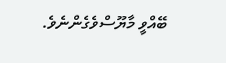ބޭއްވީ މާޔޫސްވެގެންނެވެ.